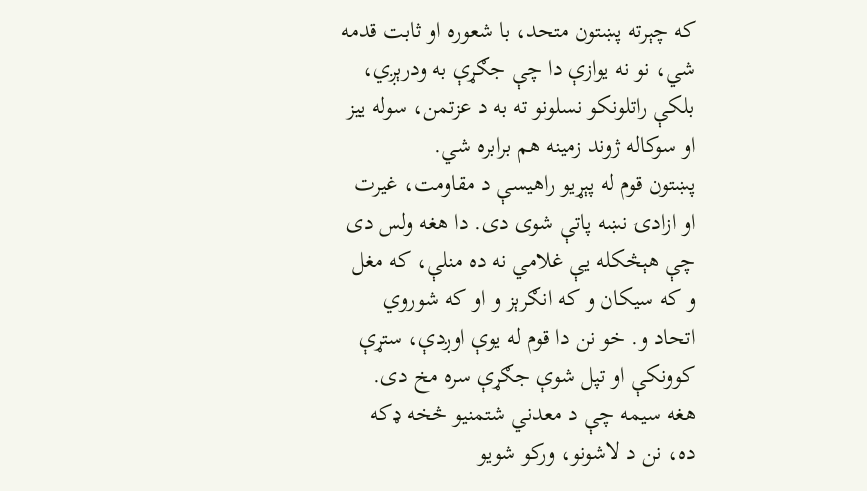که چېرته پښتون متحد، با شعوره او ثابت قدمه شي، نو نه یوازې دا چې جګړې به ودرېږي، بلکې راتلونکو نسلونو ته به د عزتمن، سوله ییز او سوکاله ژوند زمينه هم برابره شي.
پښتون قوم له پېړیو راهیسې د مقاومت، غیرت او ازادۍ نښه پاتې شوی دی. دا هغه ولس دی چې هېڅکله یې غلامي نه ده منلې، که مغل و که سيکان و که انګرېز و او که شوروي اتحاد و. خو نن دا قوم له یوې اوږدې، ستړې کوونکې او تپل شوې جګړې سره مخ دی. هغه سیمه چې د معدني شتمنیو څخه ډکه ده، نن د لاشونو، ورکو شویو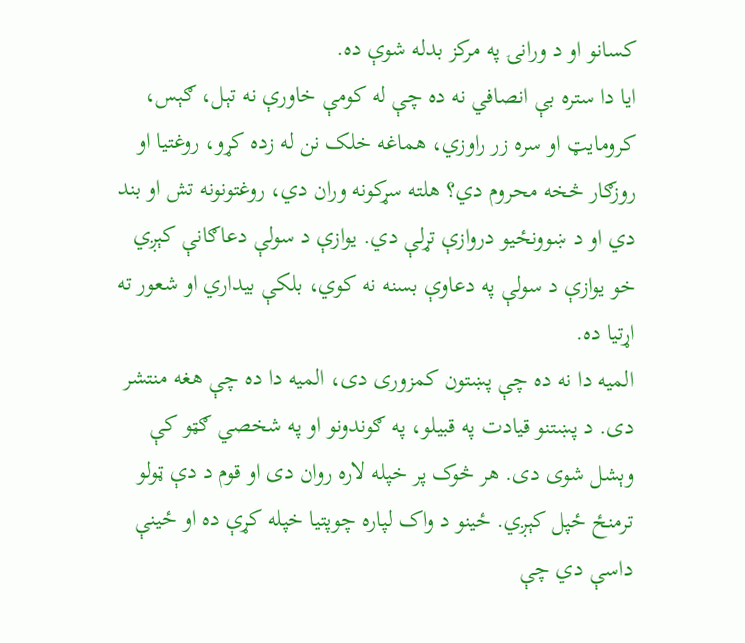کسانو او د ورانۍ په مرکز بدله شوې ده.
ایا دا ستره بې انصافي نه ده چې له کومې خاورې نه تېل، ګېس، کرومایټ او سره زر راوزي، هماغه خلک نن له زده کړو، روغتیا او روزګار څخه محروم دي؟ هلته سړکونه وران دي، روغتونونه تش او بند دي او د ښوونځیو دروازې تړلې دي. یوازې د سولې دعاګانې کېږي خو یوازې د سولې په دعاوې بسنه نه کوي، بلکې بیداري او شعور ته اړتیا ده.
المیه دا نه ده چې پښتون کمزوری دی، المیه دا ده چې هغه منتشر دی. د پښتنو قیادت په قبیلو، په ګوندونو او په شخصي ګټو کې وېشل شوی دی. هر څوک پر خپله لاره روان دی او قوم د دې ټولو ترمنځ ځپل کېږي. ځینو د واک لپاره چوپتیا خپله کړې ده او ځینې داسې دي چې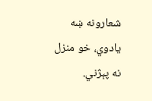شعارونه ښه یادوي، خو منزل نه پېژني.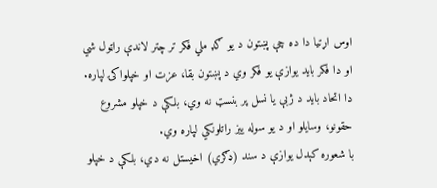اوس اړتیا دا ده چې پښتون د یو ګډ ملي فکر تر چتر لاندې راټول شي او دا فکر باید یوازې یو فکر وي د پښتون بقا، عزت او خپلواکۍ لپاره. دا اتحاد باید د ژبې یا نسل پر بنسټ نه وي، بلکې د خپلو مشروع حقونو، وسایلو او د یو سوله ییز راتلونکي لپاره وي.
با شعوره کېدل یوازې د سند (ډګري) اخیستل نه دي، بلکې د خپلو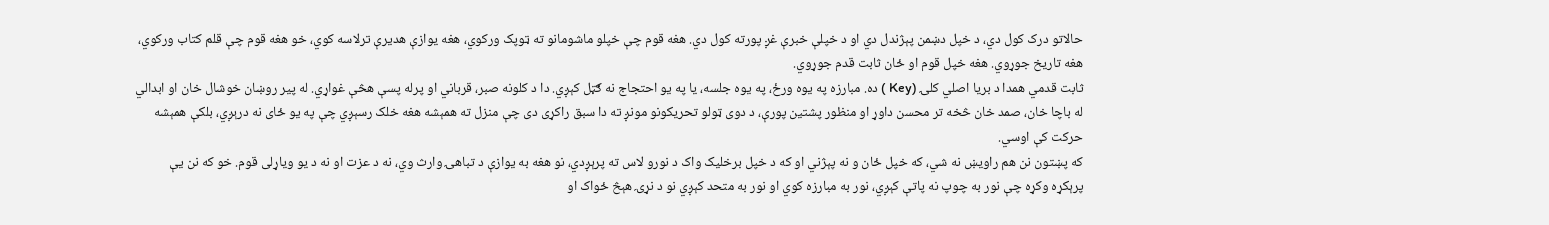حالاتو درک کول دي، د خپل دښمن پېژندل دي او د خپلې خبرې غږ پورته کول دي. هغه قوم چې خپلو ماشومانو ته ټوپک ورکوي، هغه یوازې هدیرې ترلاسه کوي، خو هغه قوم چې قلم کتاب ورکوي، هغه تاریخ جوړوي. هغه خپل قوم او ځان ثابت قدم جوړوي.
ثابت قدمي همدا د بریا اصلي کلۍ (Key ) ده. مبارزه په یوه ورځ، په یوه جلسه، یا په یو احتجاج نه ګټل کېږي. دا د کلونه صبر، قرباني او پرله پسې هڅې غواړي. له پير روښان خوشال خان او ابدالي له باچا خان، صمد خان څخه تر محسن داوړ او منظور پشتين پورې، د دوی ټولو تحریکونو مونږ ته دا سبق راکړی دی چې منزل ته همېشه هغه خلک رسېږي چې په یو ځای نه درېږي، بلکې همېشه حرکت کې اوسي.
که پښتون نن هم راویښ نه شي، که خپل ځان و نه پېژني او که د خپل برخلیک واک د نورو لاس ته پرېږدي، نو هغه به یوازې د تباهۍ وارث وي، نه د عزت او نه د یو ویاړلی قوم. خو که نن یې پرېکړه وکړه چې نور به چوپ نه پاتې کېږي، نور به مبارزه کوي او نور به متحد کېږي نو د نړۍ هېڅ ځواک او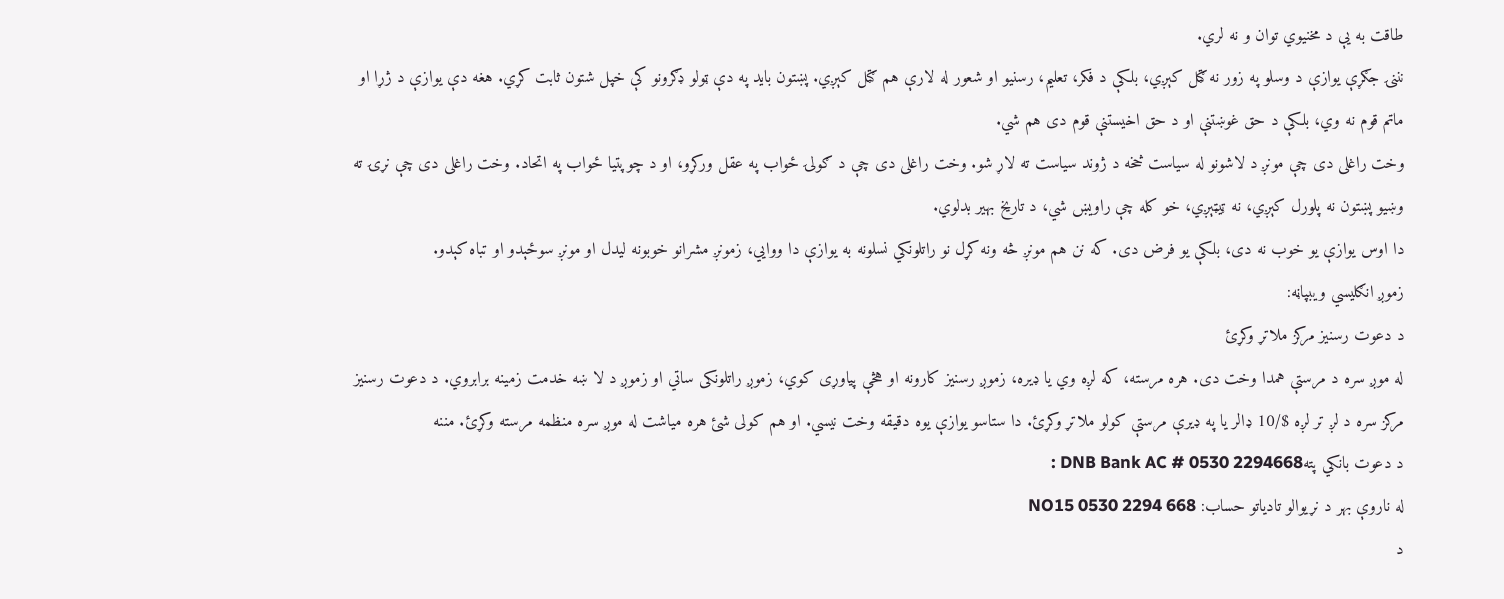طاقت به یې د مخنیوي توان و نه لري.
نننۍ جګړې یوازې د وسلو په زور نه ګټل کېږي، بلکې د فکر، تعلیم، رسنیو او شعور له لارې هم ګټل کېږي. پښتون باید په دې ټولو ډګرونو کې خپل شتون ثابت کړي. هغه دې یوازې د ژړا او ماتم قوم نه وي، بلکې د حق غوښتنې او د حق اخیستنې قوم دی هم شي.
وخت راغلی دی چې مونږ د لاشونو له سیاست څخه د ژوند سیاست ته لاړ شو. وخت راغلی دی چې د ګولۍ ځواب په عقل ورکړو، او د چوپتیا ځواب په اتحاد. وخت راغلی دی چې نړۍ ته وښیو پښتون نه پلورل کېږي، نه ټیټېږي، خو کله چې راویښ شي، د تاریخ بهیر بدلوي.
دا اوس یوازې یو خوب نه دی، بلکې یو فرض دی. که نن هم مونږ څه ونه کړل نو راتلونکي نسلونه به یوازې دا ووايي، زمونږ مشرانو خوبونه لیدل او مونږ سوځېدو او تباه کېدو.
زموږ انګلیسي ویبپاڼه:
د دعوت رسنیز مرکز ملاتړ وکړئ
له موږ سره د مرستې همدا وخت دی. هره مرسته، که لږه وي یا ډیره، زموږ رسنیز کارونه او هڅې پیاوړی کوي، زموږ راتلونکی ساتي او زموږ د لا ښه خدمت زمینه برابروي. د دعوت رسنیز مرکز سره د لږ تر لږه $/10 ډالر یا په ډیرې مرستې کولو ملاتړ وکړئ. دا ستاسو یوازې یوه دقیقه وخت نیسي. او هم کولی شئ هره میاشت له موږ سره منظمه مرسته وکړئ. مننه
د دعوت بانکي پتهDNB Bank AC # 0530 2294668 :
له ناروې بهر د نړیوالو تادیاتو حساب: NO15 0530 2294 668
د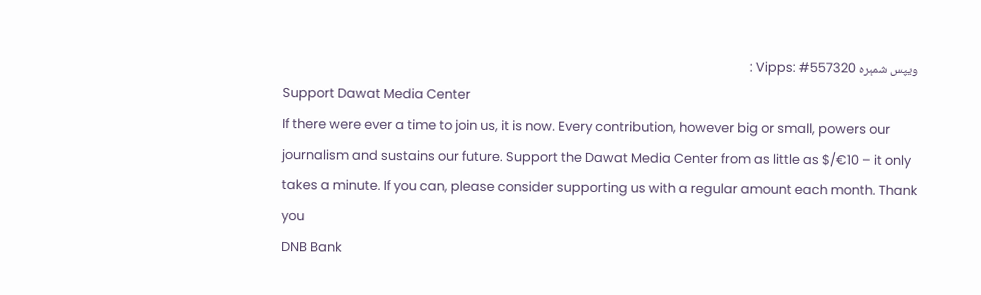ویپس شمېره Vipps: #557320 :
Support Dawat Media Center
If there were ever a time to join us, it is now. Every contribution, however big or small, powers our journalism and sustains our future. Support the Dawat Media Center from as little as $/€10 – it only takes a minute. If you can, please consider supporting us with a regular amount each month. Thank you
DNB Bank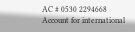AC # 0530 2294668
Account for international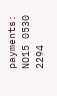payments: NO15 0530 2294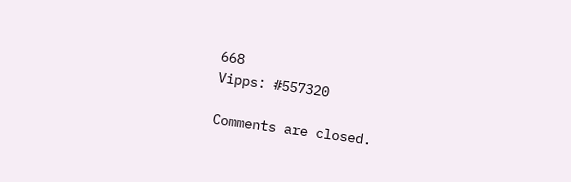668
Vipps: #557320

Comments are closed.